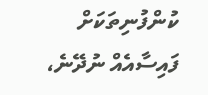ކުންފުނިތަކަށް ފައިސާއެއް ނުދޭނެ،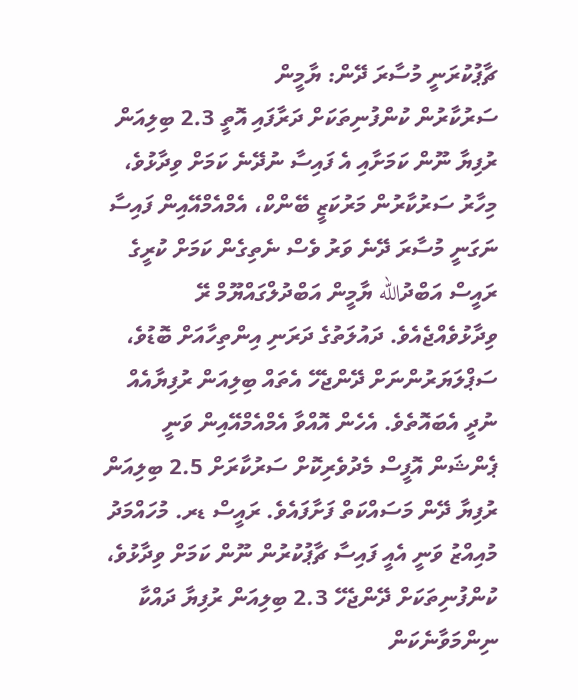ޗާޕުކުރަނީ މުސާރަ ދޭން: ޔާމީން
ސަރުކާރުން ކުންފުނިތަކަށް ދަރާފައި އޮތީ 2.3 ބިލިއަން ރުފިޔާ ނޫން ކަމަށާއި އެ ފައިސާ ނުދޭނެ ކަމަށް ވިދާޅުވެ، މިހާރު ސަރުކާރުން މަރުކަޒީ ބޭންކް، އެމްއެމްއޭއިން ފައިސާ ނަގަނީ މުސާރަ ދޭނެ ވަރު ވެސް ނެތިގެން ކަމަށް ކުރީގެ ރައީސް އަބްދުالله ޔާމީން އަބްދުލްގައްޔޫމް ރޭ ވިދާޅުވެއްޖެއެވެ. ދައުލަތުގެ ދަރަނި އިންތިހާއަށް ބޮޑުވެ، ސަޕްލަޔަރުންނަށް ދޭންޖެހޭ އެތައް ބިލިއަން ރުފިޔާއެއް ނުދީ އެބައޮތެވެ. އެހެން އޮއްވާ އެމްއެމްއޭއިން ވަނީ ޕެންޝަން އޮފީސް މެދުވެރިކޮށް ސަރުކާރަށް 2.5 ބިލިއަން ރުފިޔާ ދޭން މަސައްކަތް ފަށާފައެވެ. ރައީސް ޑރ. މުހައްމަދު މުއިއްޒު ވަނީ އެއީ ފައިސާ ޗާޕުކުރުން ނޫން ކަމަށް ވިދާޅުވެ، ކުންފުނިތަކަށް ދޭންޖެހޭ 2.3 ބިލިއަން ރުފިޔާ ދައްކާ ނިންމަވާނެކަން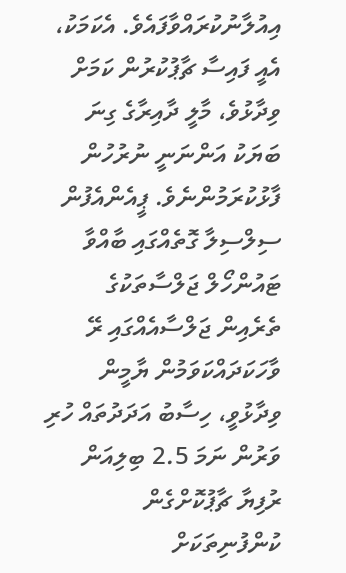އިއުލާނުކުރައްވާފައެވެ. އެކަމަކު، އެއީ ފައިސާ ޗާޕުކުރުން ކަމަށް ވިދާޅުވެ، މާލީ ދާއިރާގެ ގިނަ ބަޔަކު އަންނަނީ ނުރުހުން ފާޅުކުރަމުންނެވެ. ޕީއެންއެފުން ސިލްސިލާ ގޮތެއްގައި ބާއްވާ ޓައުންހޯލް ޖަލްސާތަކުގެ ތެރެއިން ޖަލްސާއެއްގައި ރޭ ވާހަކަދައްކަވަމުން ޔާމީން ވިދާޅުވީ، ހިސާބު އަދަދުތައް ހުރި ވަރުން ނަމަ 2.5 ބިލިއަން ރުފިޔާ ޗާޕުކޮށްގެން ކުންފުނިތަކަށް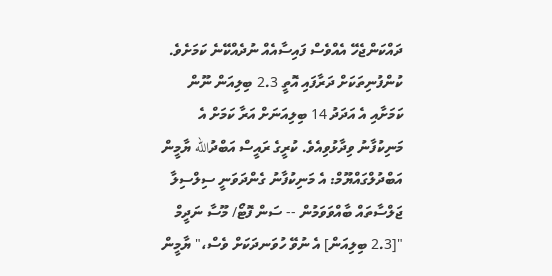ދައްކަންޖެހޭ އެއްވެސް ފައިސާއެއް ނުދެއްކޭނެ ކަމަށެވެ. ކުންފުނިތަކަށް ދަރާފައި އޮތީ 2.3 ބިލިއަން ނޫން ކަމަށާއި އެ އަދަދު 14 ބިލިއަނަށް އަރާ ކަމަށް އެ މަނިކުފާނު ވިދާޅުވިއެވެ. ކުރީގެ ރައީސް އަބްދުالله ޔާމީން އަބްދުލްގައްޔޫމް: އެ މަނިކުފާނު ގެންދަވަނީ ސިލްސިލާ ޖަލްސާތައް ބާއްވަވަމުން -- ސަން ފޮޓޯ/ މޫސާ ނަދީމް "[2.3 ބިލިއަން] އެ ނުވޭ ހުވަނދަކަށް ވެސް،" ޔާމީން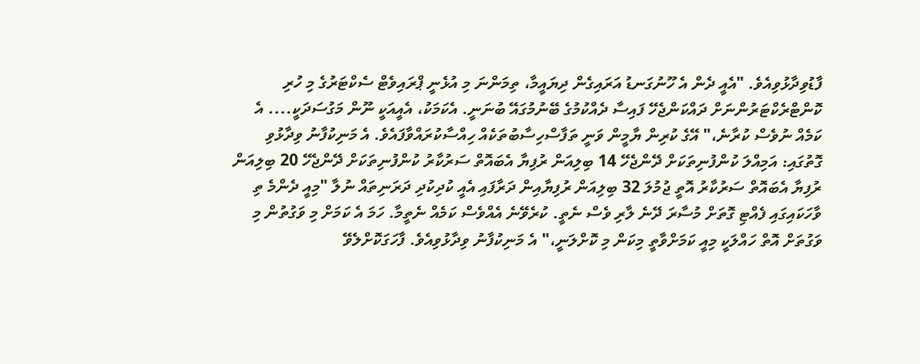ފާޑުވިދާޅުވިއެވެ. "އެއީ ދެން އެ ހޫނުގަނޑު އަރައިގެން ދިޔައީމާ، ތިމަންނަ މި އުޅެނީ ޕްރައިވެޓް ސެކްޓަރުގެ މި ހުރި ކޮންޓްރެކްޓަރުންނަށް ދައްކަންޖެހޭ ފައިސާ ދެއްކުމުގެ ބޭނުމުގައޭ ބުނަނީ. އެކަމަކު، އެއީއަކީ ނޫން މަގުސަދަކީ.... އެ ކަމެއް ނުވެސް ކުރާނެ،" އޭގެ ކުރިން ޔާމީން ވަނީ ތަފާސްހިސާބުތަކެއް ހިއްސާކުރައްވާފައެވެ. އެ މަނިކުފާނު ވިދާޅުވި ގޮތުގައި: އަމިއްލަ ކުންފުނިތަކަށް ދޭންޖެހޭ 14 ބިލިއަން ރުފިޔާ އެބައޮތް ސަރުކާރު ކުންފުނިތަކަށް ދޭންޖެހޭ 20 ބިލިއަން ރުފިޔާ އެބައޮތް ސަރުކާރު އޮތީ ޖުމުލަ 32 ބިލިއަން ރުފިޔާއިން ދަރާފައި އެއީ ކުދިކުދި ދަރަނިތައް ނުލާ "މިއީ ދެންމެ ތި ވާހަކައިގައި ފެއްޓި ގޮތަށް މުސާރަ ދޭނެ ލާރި ވެސް ނެތީ. ކުރެވޭނެ އެއްވެސް ކަމެއް ނެތީމާ. ހަމަ އެ ކަމަށް މި ވަގުތުން މި ވަގުތަށް އޮތް ހައްލަކީ މިއީ ކަމަށްވާތީ މިކަން މި ކޮށްލަނީ،" އެ މަނިކުފާނު ވިދާޅުވިއެވެ. ފާހަގަކޮށްލެވޭ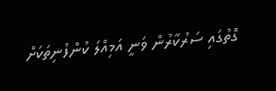ގޮތުގައި ސަރުކާރުން ވަނީ އަމިއްލަ ކުންފުނިތަކަށް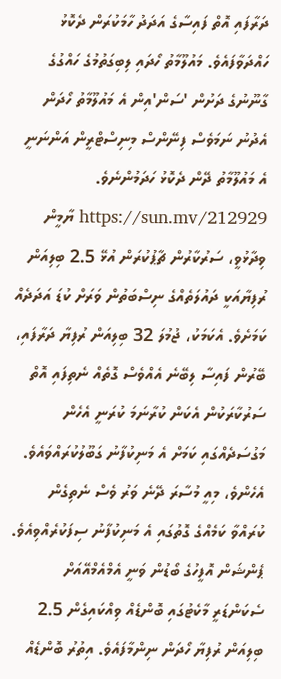ދަރާފައި އޮތް ފައިސާގެ އަދަދު ހާމަކުރަން ދެކޮޅު ހައްދަވާފައެވެ. މައުލޫމާތު ހޯދައި ލިބިގަތުމުގެ ހައްގުގެ ގާނޫނުގެ ދަށުން 'ސަން'އިން އެ މައުލޫމާތު ހޯދަން އެދުނު ނަމަވެސް ފިނޭންސް މިނިސްޓްރީން އަންނަނީ އެ މައުލޫމާތު ދޭން ދެކޮޅު ހަދަމުންނެވެ. https://sun.mv/212929 ޔާމީން ވިދާޅުވީ، ސަރުކާރުން ޗާޕުކުރަން އުޅޭ 2.5 ބިލިއަން ރުފިޔާއަކީ ދައުލަތެއްގެ ނިސްބަތުން ވަރަށް ކުޑަ އަދަދެއް ކަމަށެވެ. އެކަމަކު، ޖުމުލަ 32 ބިލިއަން ރުފިޔާ ދަރާފައި، ބޭރުން ފައިސާ ލިބޭނެ އެއްވެސް ގޮތެއް ނެތިފައި އޮތް ސަރުކާރަކުން އެކަން ކުރާނަމަ ކުރަނީ އެހެން މަގުސަދެއްގައި ކަމަށް އެ މަނިކުފާނު ގަބޫލުކުރައްވައެވެ. އެހެންވެ، މިއީ މުސާރަ ދޭނެ ވަރު ވެސް ނެތިގެން ކުރައްވާ ކަމެއްގެ ގޮތުގައި އެ މަނިކުފާނު ސިފަކުރެއްވިއެވެ. ޕެންޝަން އޮފީހުގެ ބޯޑުން ވަނީ އެމްއެމްއޭއަށް ސެކަންޑަރީ މާކެޓުގައި ބޮންޑެއް ވިއްކައިގެން 2.5 ބިލިއަން ރުފިޔާ ހޯދަން ނިންމާފައެވެ. އިތުރު ބޮންޑެއް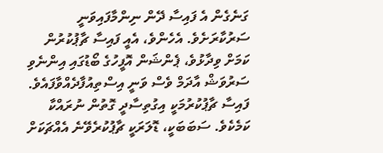ގަނެގެން އެ ފައިސާ ދޭން ނިންމާފައިވަނީ ސަރުކާރަށެވެ. އެހެންވެ، އެއީ ފައިސާ ޗާޕުކުރުން ކަމަށް ވިދާޅުވެ، ޕެންޝަން އޮފީހުގެ ބޯޑުގައި އިންނެވި ސަރުވަޝް އާދަމް ވެސް ވަނީ އިސްތިއުފާދެއްވާފައެވެ. ފައިސާ ޗާޕުކުރުމަކީ އިގުތިސާދީ ގޮތުން ނުރައްކާ ކަމެކެވެ. ސަބަބަކީ، ޑޮލަރަކީ ޗާޕުކުރެވޭނެ އެއްޗަކަށް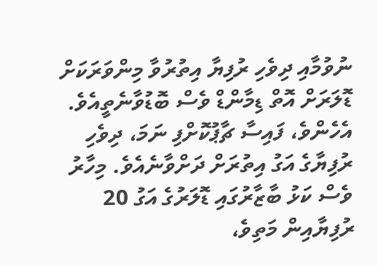ނުވުމާއި ދިވެހި ރުފިޔާ އިތުރުވާ މިންވަރަކަށް ޑޮލަރަށް އޮތް ޑިމާންޑް ވެސް ބޮޑުވާނެތީއެވެ. އެހެންވެ، ފައިސާ ޗާޕުކޮށްފި ނަމަ، ދިވެހި ރުފިޔާގެ އަގު އިތުރަށް ދަށްވާނެއެވެ. މިހާރު ވެސް ކަޅު ބާޒާރުގައި ޑޮލަރުގެ އަގު 20 ރުފިޔާއިން މަތިވެ،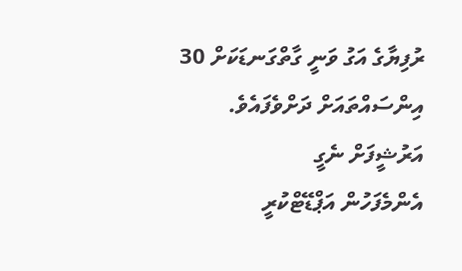ރުފިޔާގެ އަގު ވަނީ ގާތްގަނޑަކަށް 30 އިންސައްތައަށް ދަށްވެފައެވެ.
އަރުޝީފަށް ނެގީ
އެންމެފަހުން އަޕްޑޭޓްކުރީ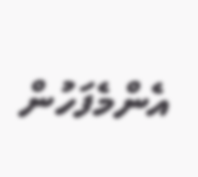އެންމެފަހުން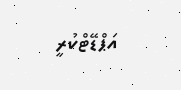އަޕްޑޭޓްކުރީ